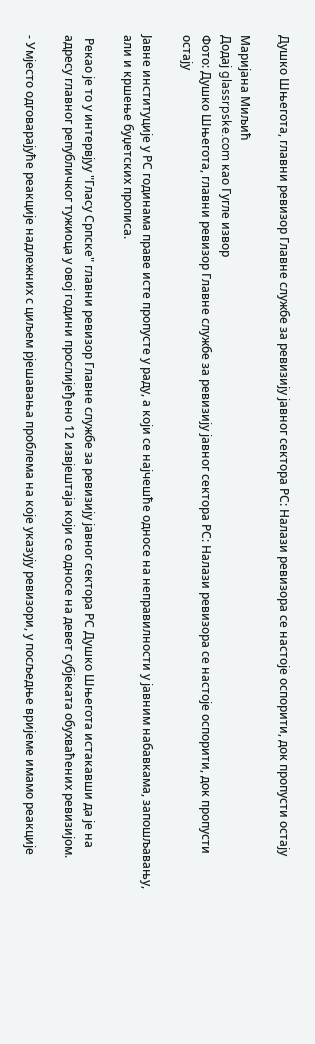Душко Шњегота, главни ревизор Главне службе за ревизију јавног сектора РС: Налази ревизора се настоје оспорити, док пропусти остају

Маријана Миљић
Додај glassrpske.com као Гугле извор
Фото: Душко Шњегота, главни ревизор Главне службе за ревизију јавног сектора РС: Налази ревизора се настоје оспорити, док пропусти остају

Јавне институције у РС годинама праве исте пропусте у раду, а који се најчешће односе на неправилности у јавним набавкама, запошљавању, али и кршење буџетских прописа.

 Рекао је то у интервјуу "Гласу Српске" главни ревизор Главне службе за ревизију јавног сектора РС Душко Шњегота истакавши да је на адресу главног републичког тужиоца у овој години прослијеђено 12 извјештаја који се односе на девет субјеката обухваћених ревизијом.

- Умјесто одговарајуће реакције надлежних с циљем рјешавања проблема на које указују ревизори, у посљедње вријеме имамо реакције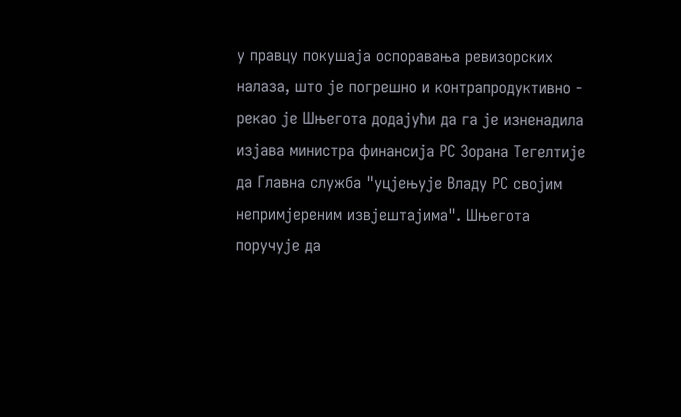у правцу покушаја оспоравања ревизорских налаза, што је погрешно и контрапродуктивно - рекао је Шњегота додајући да га је изненадила изјава министра финансија РС Зорана Тегелтије да Главна служба "уцјењује Владу РС својим непримјереним извјештајима". Шњегота поручује да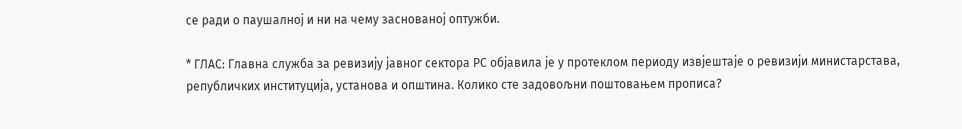се ради о паушалној и ни на чему заснованој оптужби.

* ГЛАС: Главна служба за ревизију јавног сектора РС објавила је у протеклом периоду извјештаје о ревизији министарстава, републичких институција, установа и општина. Колико сте задовољни поштовањем прописа?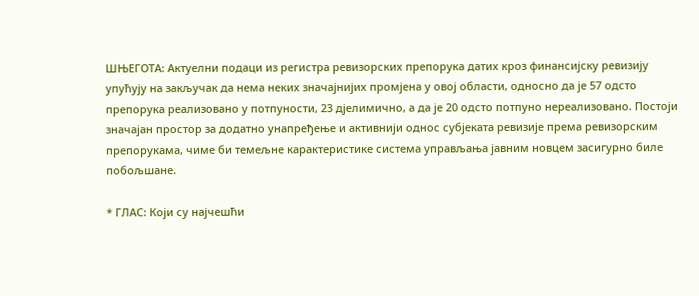ШЊЕГОТА: Актуелни подаци из регистра ревизорских препорука датих кроз финансијску ревизију упућују на закључак да нема неких значајнијих промјена у овој области, односно да је 57 одсто препорука реализовано у потпуности, 23 дјелимично, а да је 20 одсто потпуно нереализовано. Постоји значајан простор за додатно унапређење и активнији однос субјеката ревизије према ревизорским препорукама, чиме би темељне карактеристике система управљања јавним новцем засигурно биле побољшане.

* ГЛАС: Који су најчешћи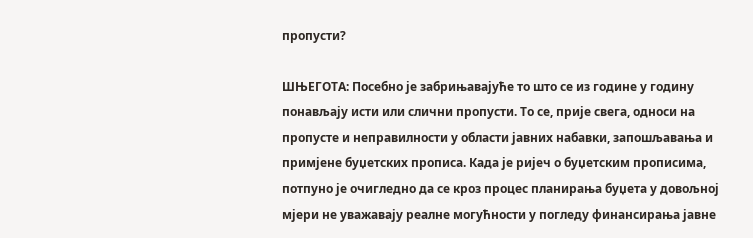пропусти?

ШЊЕГОТА: Посебно је забрињавајуће то што се из године у годину понављају исти или слични пропусти. То се, прије свега, односи на пропусте и неправилности у области јавних набавки, запошљавања и примјене буџетских прописа. Када је ријеч о буџетским прописима, потпуно је очигледно да се кроз процес планирања буџета у довољној мјери не уважавају реалне могућности у погледу финансирања јавне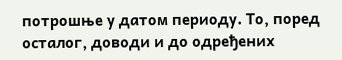потрошње у датом периоду. То, поред осталог, доводи и до одређених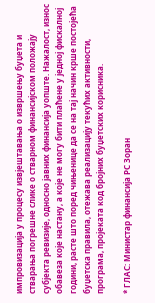импровизација у процесу извјештавања о извршењу буџета и стварања погрешне слике о стварном финансијском положају субјекта ревизије, односно јавних финансија уопште. Нажалост, износ обавеза које настану, а које не могу бити плаћене у једној фискалној години, расте што поред чињенице да се на тај начин крше постојећа буџетска правила, отежава реализацију текућих активности, програма, пројеката код бројних буџетских корисника.

* ГЛАС: Министар финансија РС Зоран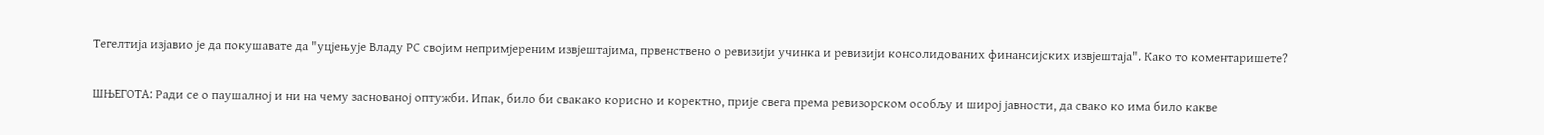Тегелтија изјавио је да покушавате да "уцјењује Владу РС својим непримјереним извјештајима, првенствено о ревизији учинка и ревизији консолидованих финансијских извјештаја". Како то коментаришете?

ШЊЕГОТА: Ради се о паушалној и ни на чему заснованој оптужби. Ипак, било би свакако корисно и коректно, прије свега према ревизорском особљу и широј јавности, да свако ко има било какве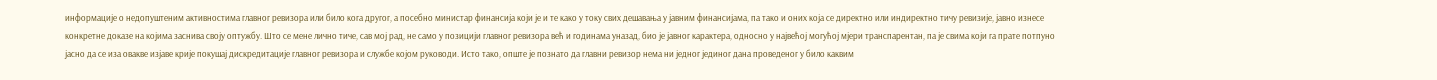информације о недопуштеним активностима главног ревизора или било кога другог, а посебно министар финансија који је и те како у току свих дешавања у јавним финансијама, па тако и оних која се директно или индиректно тичу ревизије, јавно изнесе конкретне доказе на којима заснива своју оптужбу. Што се мене лично тиче, сав мој рад, не само у позицији главног ревизора већ и годинама уназад, био је јавног карактера, односно у највећој могућој мјери транспарентан, па је свима који га прате потпуно јасно да се иза овакве изјаве крије покушај дискредитације главног ревизора и службе којом руководи. Исто тако, опште је познато да главни ревизор нема ни једног јединог дана проведеног у било каквим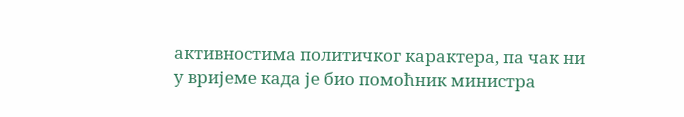активностима политичког карактера, па чак ни у вријеме када је био помоћник министра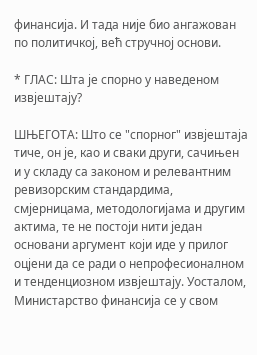финансија. И тада није био ангажован по политичкој, већ стручној основи.

* ГЛАС: Шта је спорно у наведеном извјештају?

ШЊЕГОТА: Што се "спорног" извјештаја тиче, он је, као и сваки други, сачињен и у складу са законом и релевантним ревизорским стандардима, смјерницама, методологијама и другим актима, те не постоји нити један основани аргумент који иде у прилог оцјени да се ради о непрофесионалном и тенденциозном извјештају. Уосталом, Министарство финансија се у свом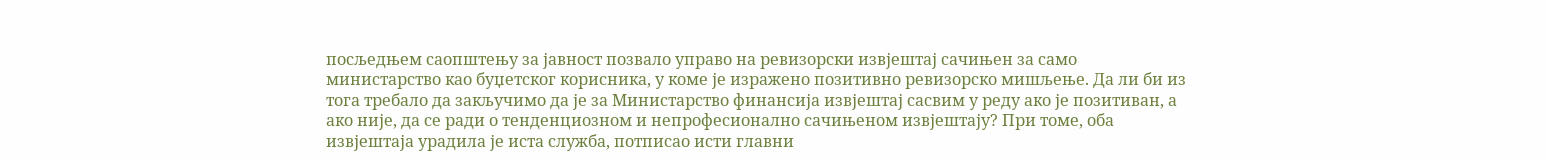посљедњем саопштењу за јавност позвало управо на ревизорски извјештај сачињен за само министарство као буџетског корисника, у коме је изражено позитивно ревизорско мишљење. Да ли би из тога требало да закључимо да је за Министарство финансија извјештај сасвим у реду ако је позитиван, а ако није, да се ради о тенденциозном и непрофесионално сачињеном извјештају? При томе, оба извјештаја урадила је иста служба, потписао исти главни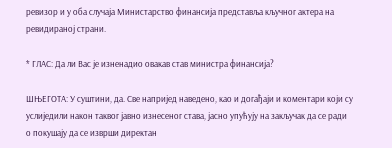ревизор и у оба случаја Министарство финансија представља кључног актера на ревидираној страни.

* ГЛАС: Да ли Вас је изненадио овакав став министра финансија?

ШЊЕГОТА: У суштини, да. Све напријед наведено, као и догађаји и коментари који су услиједили након таквог јавно изнесеног става, јасно упућују на закључак да се ради о покушају да се изврши директан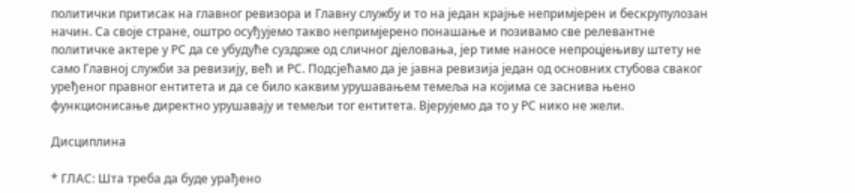политички притисак на главног ревизора и Главну службу и то на један крајње непримјерен и бескрупулозан начин. Са своје стране, оштро осуђујемо такво непримјерено понашање и позивамо све релевантне политичке актере у РС да се убудуће суздрже од сличног дјеловања, јер тиме наносе непроцјењиву штету не само Главној служби за ревизију, већ и РС. Подсјећамо да је јавна ревизија један од основних стубова сваког уређеног правног ентитета и да се било каквим урушавањем темеља на којима се заснива њено функционисање директно урушавају и темељи тог ентитета. Вјерујемо да то у РС нико не жели.

Дисциплина

* ГЛАС: Шта треба да буде урађено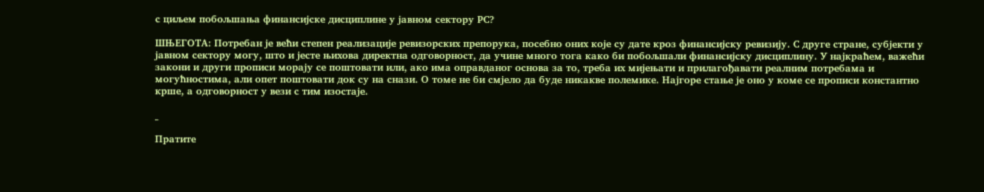с циљем побољшања финансијске дисциплине у јавном сектору РС?

ШЊЕГОТА: Потребан је већи степен реализације ревизорских препорука, посебно оних које су дате кроз финансијску ревизију. С друге стране, субјекти у јавном сектору могу, што и јесте њихова директна одговорност, да учине много тога како би побољшали финансијску дисциплину. У најкраћем, важећи закони и други прописи морају се поштовати или, ако има оправданог основа за то, треба их мијењати и прилагођавати реалним потребама и могућностима, али опет поштовати док су на снази. О томе не би смјело да буде никакве полемике. Најгоре стање је оно у коме се прописи константно крше, а одговорност у вези с тим изостаје.

_

Пратите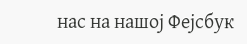нас на нашој Фејсбук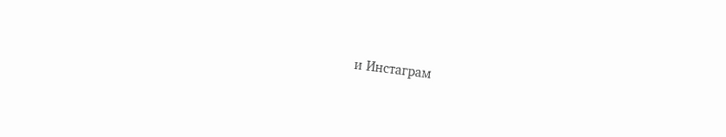и Инстаграм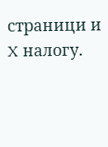страници и X налогу.